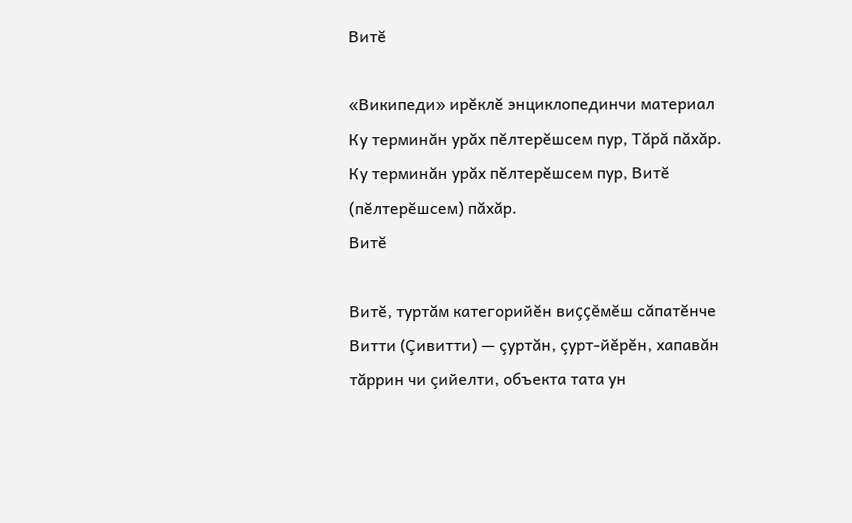Витĕ

«Википеди» ирĕклĕ энциклопединчи материал
Ку терминăн урăх пĕлтерĕшсем пур, Тăрă пăхăр.
Ку терминăн урăх пĕлтерĕшсем пур, Витĕ (пĕлтерĕшсем) пăхăр.
Витĕ

Витĕ, туртăм категорийĕн виççĕмĕш сăпатĕнче Витти (Çивитти) — çуртăн, çурт-йĕрĕн, хапавăн тăррин чи çийелти, объекта тата ун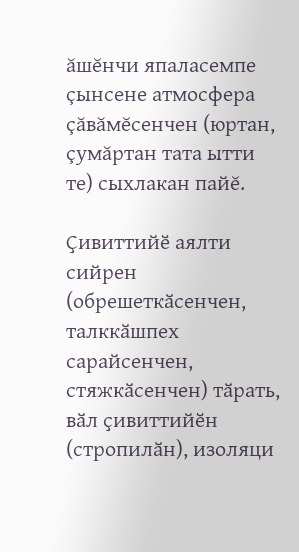ăшĕнчи япаласемпе çынсене атмосфера çăвăмĕсенчен (юртан, çумăртан тата ытти те) сыхлакан пайĕ.

Ҫивиттийӗ аялти сийрен (обрешеткӑсенчен, талккӑшпех сарайсенчен, стяжкӑсенчен) тӑрать, вӑл ҫивиттийӗн (стропилӑн), изоляци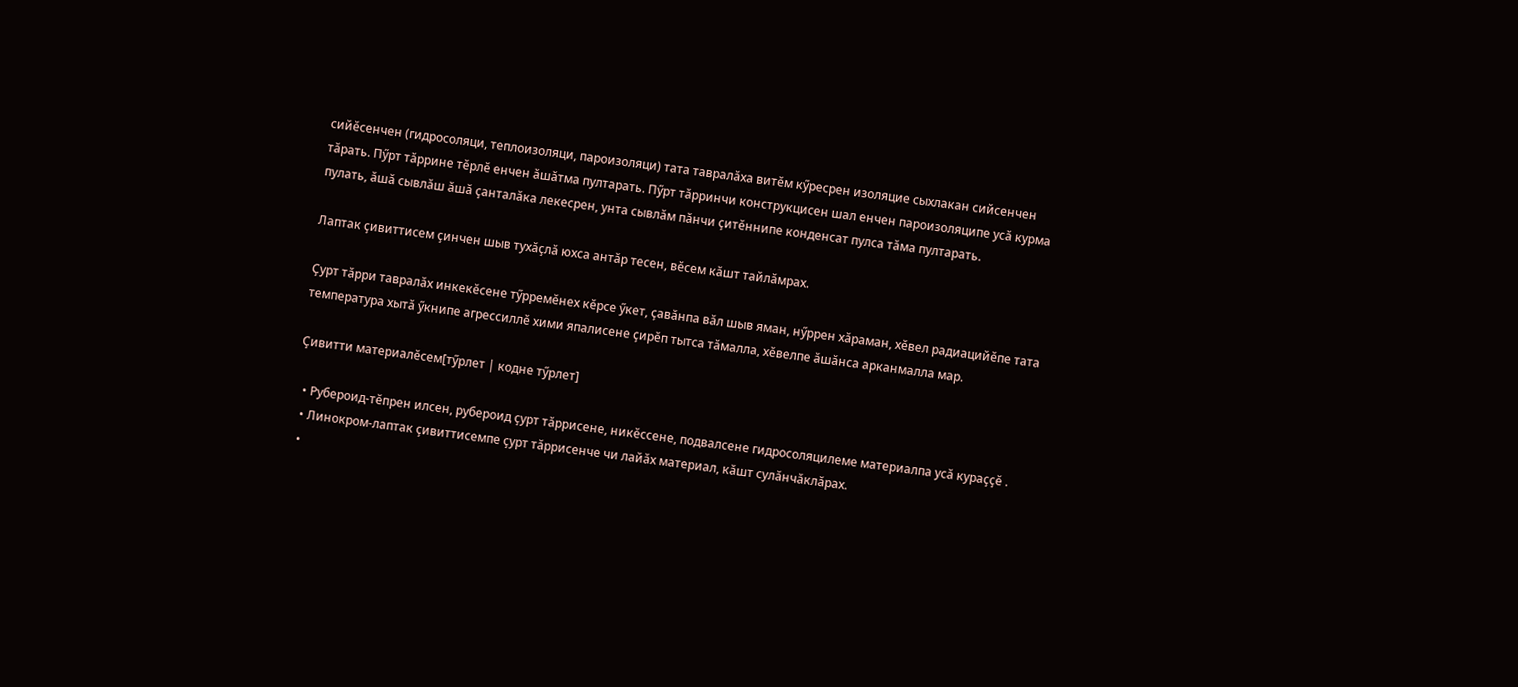сийӗсенчен (гидросоляци, теплоизоляци, пароизоляци) тата тавралӑха витӗм кӳресрен изоляцие сыхлакан сийсенчен тӑрать. Пӳрт тӑррине тӗрлӗ енчен ӑшӑтма пултарать. Пӳрт тӑрринчи конструкцисен шал енчен пароизоляципе усӑ курма пулать, ӑшӑ сывлӑш ӑшӑ ҫанталӑка лекесрен, унта сывлӑм пӑнчи ҫитӗннипе конденсат пулса тӑма пултарать.

Лаптак ҫивиттисем ҫинчен шыв тухӑҫлӑ юхса антӑр тесен, вӗсем кӑшт тайлӑмрах.

Ҫурт тӑрри тавралӑх инкекӗсене тӳрремӗнех кӗрсе ӳкет, ҫавӑнпа вӑл шыв яман, нӳррен хӑраман, хӗвел радиацийӗпе тата температура хытӑ ӳкнипе агрессиллӗ хими япалисене ҫирӗп тытса тӑмалла, хӗвелпе ӑшӑнса арканмалла мар.

Ҫивитти материалӗсем[тӳрлет | кодне тӳрлет]

  • Рубероид-тӗпрен илсен, рубероид ҫурт тӑррисене, никӗссене, подвалсене гидросоляцилеме материалпа усӑ кураҫҫӗ .
  • Линокром-лаптак ҫивиттисемпе ҫурт тӑррисенче чи лайӑх материал, кӑшт сулӑнчӑклӑрах.
  •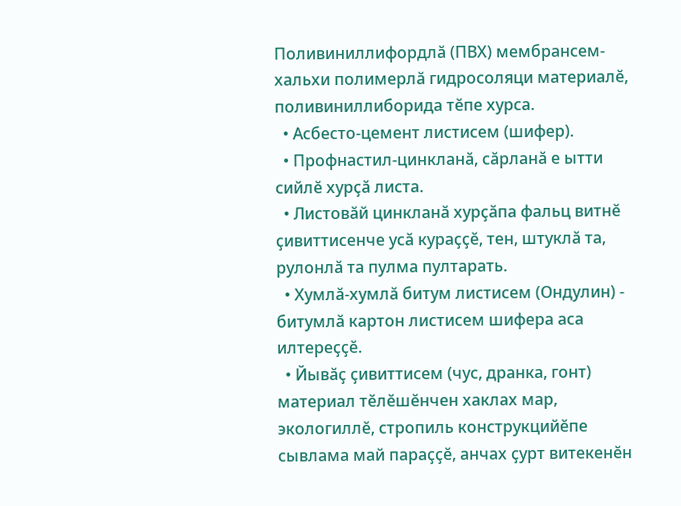Поливиниллифордлӑ (ПВХ) мембрансем-хальхи полимерлӑ гидросоляци материалӗ, поливиниллиборида тӗпе хурса.
  • Асбесто-цемент листисем (шифер).
  • Профнастил-цинкланӑ, сӑрланӑ е ытти сийлӗ хурҫӑ листа.
  • Листовӑй цинкланӑ хурҫӑпа фальц витнӗ ҫивиттисенче усӑ кураҫҫӗ, тен, штуклӑ та, рулонлӑ та пулма пултарать.
  • Хумлӑ-хумлӑ битум листисем (Ондулин) - битумлӑ картон листисем шифера аса илтереҫҫӗ.
  • Йывӑҫ ҫивиттисем (чус, дранка, гонт) материал тӗлӗшӗнчен хаклах мар, экологиллӗ, стропиль конструкцийӗпе сывлама май параҫҫӗ, анчах ҫурт витекенӗн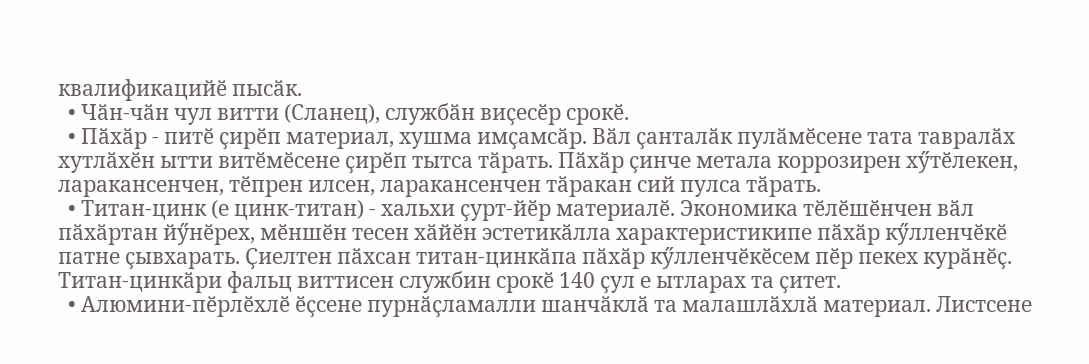квалификацийӗ пысӑк.
  • Чӑн-чӑн чул витти (Сланец), службӑн виҫесӗр срокӗ.
  • Пӑхӑр - питӗ ҫирӗп материал, хушма имҫамсӑр. Вӑл ҫанталӑк пулӑмӗсене тата тавралӑх хутлӑхӗн ытти витӗмӗсене ҫирӗп тытса тӑрать. Пӑхӑр ҫинче метала коррозирен хӳтӗлекен, ларакансенчен, тӗпрен илсен, ларакансенчен тӑракан сий пулса тӑрать.
  • Титан-цинк (е цинк-титан) - хальхи ҫурт-йӗр материалӗ. Экономика тӗлӗшӗнчен вӑл пӑхӑртан йӳнӗрех, мӗншӗн тесен хӑйӗн эстетикӑлла характеристикипе пӑхӑр кӳлленчӗкӗ патне ҫывхарать. Ҫиелтен пӑхсан титан-цинкӑпа пӑхӑр кӳлленчӗкӗсем пӗр пекех курӑнӗҫ. Титан-цинкӑри фальц виттисен службин срокӗ 140 ҫул е ытларах та ҫитет.
  • Алюмини-пӗрлӗхлӗ ӗҫсене пурнӑҫламалли шанчӑклӑ та малашлӑхлӑ материал. Листсене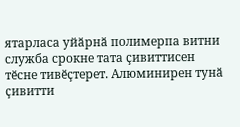ятарласа уйӑрнӑ полимерпа витни служба срокне тата ҫивиттисен тӗсне тивӗҫтерет. Алюминирен тунӑ ҫивитти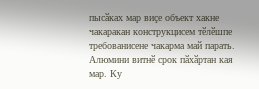пысӑках мар виҫе объект хакне чакаракан конструкцисем тӗлӗшпе требованисене чакарма май парать. Алюмини витнӗ срок пӑхӑртан кая мар. Ку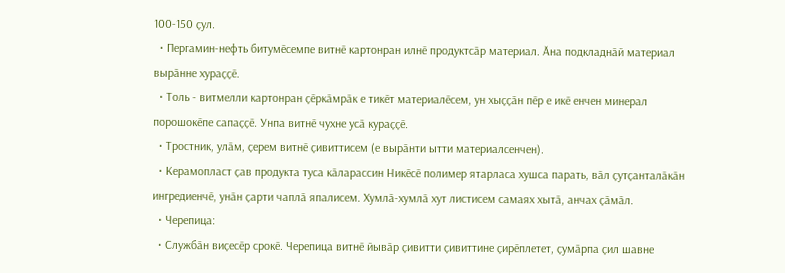100-150 ҫул.
  • Пергамин-нефть битумӗсемпе витнӗ картонран илнӗ продуктсӑр материал. Ӑна подкладнӑй материал вырӑнне хураҫҫӗ.
  • Толь - витмелли картонран ҫӗркӑмрӑк е тикӗт материалӗсем, ун хыҫҫӑн пӗр е икӗ енчен минерал порошокӗпе сапаҫҫӗ. Унпа витнӗ чухне усӑ кураҫҫӗ.
  • Тростник, улӑм, ҫерем витнӗ ҫивиттисем (е вырӑнти ытти материалсенчен).
  • Керамопласт ҫав продукта туса кӑларассин Никӗсӗ полимер ятарласа хушса парать, вӑл ҫутҫанталӑкӑн ингредиенчӗ, унӑн ҫарти чаплӑ япалисем. Хумлӑ-хумлӑ хут листисем самаях хытӑ, анчах ҫӑмӑл.
  • Черепица:
  • Службӑн виҫесӗр срокӗ. Черепица витнӗ йывӑр ҫивитти ҫивиттине ҫирӗплетет, ҫумӑрпа ҫил шавне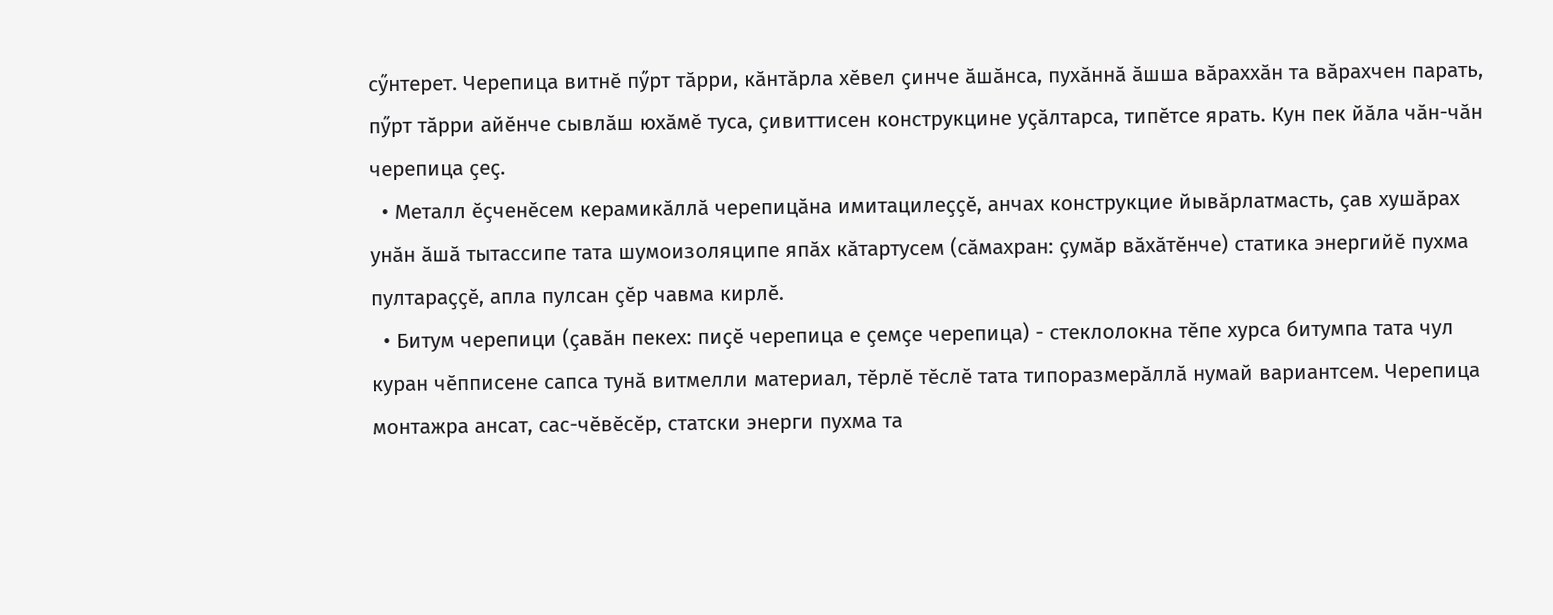сӳнтерет. Черепица витнӗ пӳрт тӑрри, кӑнтӑрла хӗвел ҫинче ӑшӑнса, пухӑннӑ ӑшша вӑраххӑн та вӑрахчен парать, пӳрт тӑрри айӗнче сывлӑш юхӑмӗ туса, ҫивиттисен конструкцине уҫӑлтарса, типӗтсе ярать. Кун пек йӑла чӑн-чӑн черепица ҫеҫ.
  • Металл ӗҫченӗсем керамикӑллӑ черепицӑна имитацилеҫҫӗ, анчах конструкцие йывӑрлатмасть, ҫав хушӑрах унӑн ӑшӑ тытассипе тата шумоизоляципе япӑх кӑтартусем (сӑмахран: ҫумӑр вӑхӑтӗнче) статика энергийӗ пухма пултараҫҫӗ, апла пулсан ҫӗр чавма кирлӗ.
  • Битум черепици (ҫавӑн пекех: пиҫӗ черепица е ҫемҫе черепица) - стеклолокна тӗпе хурса битумпа тата чул куран чӗпписене сапса тунӑ витмелли материал, тӗрлӗ тӗслӗ тата типоразмерӑллӑ нумай вариантсем. Черепица монтажра ансат, сас-чӗвӗсӗр, статски энерги пухма та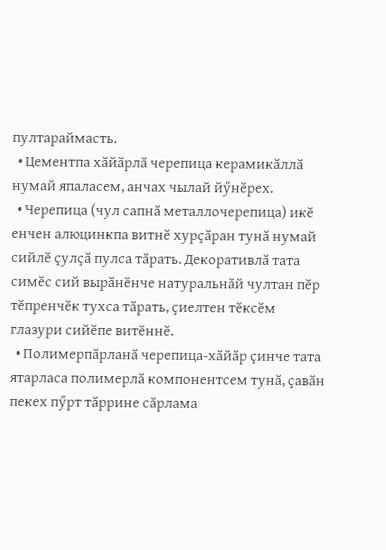пултараймасть.
  • Цементпа хӑйӑрлӑ черепица керамикӑллӑ нумай япаласем, анчах чылай йӳнӗрех.
  • Черепица (чул сапнӑ металлочерепица) икӗ енчен алюцинкпа витнӗ хурҫӑран тунӑ нумай сийлӗ ҫулҫӑ пулса тӑрать. Декоративлӑ тата симӗс сий вырӑнӗнче натуральнӑй чултан пӗр тӗпренчӗк тухса тӑрать, ҫиелтен тӗксӗм глазури сийӗпе витӗннӗ.
  • Полимерпӑрланӑ черепица-хӑйӑр ҫинче тата ятарласа полимерлӑ компонентсем тунӑ, ҫавӑн пекех пӳрт тӑррине сӑрлама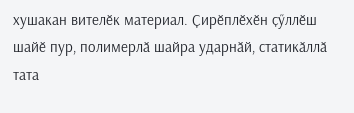хушакан вителӗк материал. Ҫирӗплӗхӗн ҫӳллӗш шайӗ пур, полимерлӑ шайра ударнӑй, статикӑллӑ тата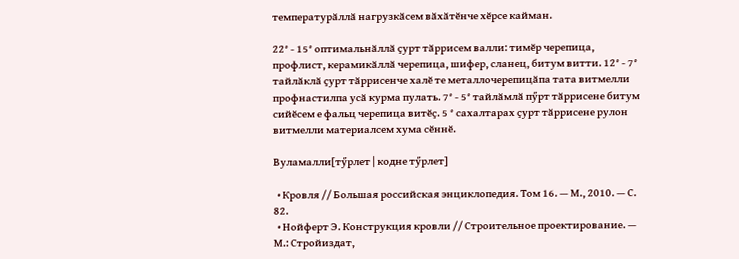температурӑллӑ нагрузкӑсем вӑхӑтӗнче хӗрсе кайман.

22° - 15° оптимальнӑллӑ ҫурт тӑррисем валли: тимӗр черепица, профлист, керамикӑллӑ черепица, шифер, сланец, битум витти. 12° - 7° тайлӑклӑ ҫурт тӑррисенче халӗ те металлочерепицӑпа тата витмелли профнастилпа усӑ курма пулать. 7° - 5° тайлӑмлӑ пӳрт тӑррисене битум сийӗсем е фальц черепица витӗҫ. 5 ° сахалтарах ҫурт тӑррисене рулон витмелли материалсем хума сӗннӗ.

Вуламалли[тӳрлет | кодне тӳрлет]

  • Кровля // Большая российская энциклопедия. Том 16. — М., 2010. — С. 82.
  • Нойферт Э. Конструкция кровли // Строительное проектирование. — М.: Стройиздат,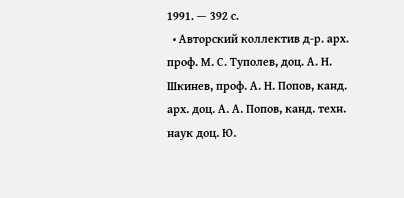1991. — 392 с.
  • Авторский коллектив д-р. арх. проф. М. С. Туполев, доц. А. Н. Шкинев, проф. А. Н. Попов, канд. арх. доц. А. А. Попов, канд. техн. наук доц. Ю.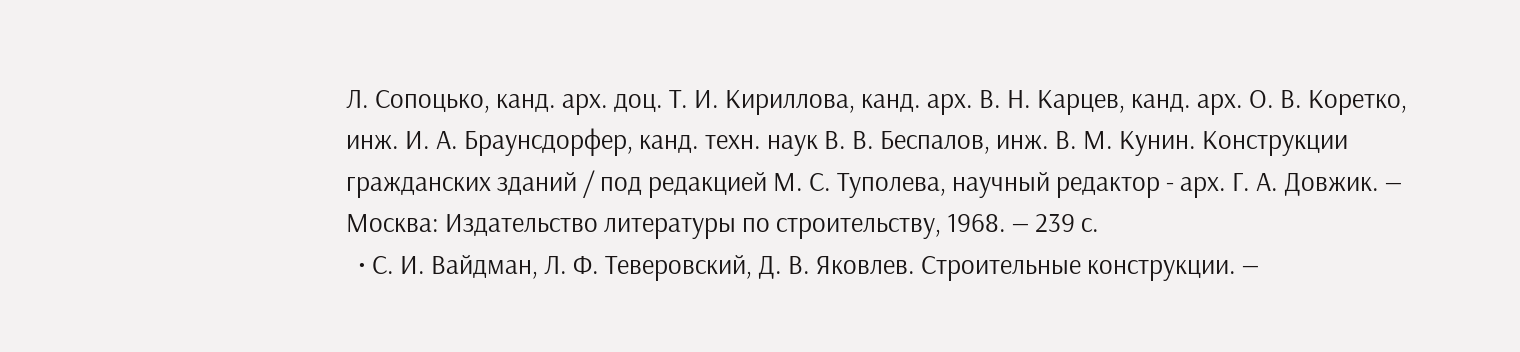Л. Сопоцько, канд. арх. доц. Т. И. Кириллова, канд. арх. В. Н. Карцев, канд. арх. О. В. Коретко, инж. И. А. Браунсдорфер, канд. техн. наук В. В. Беспалов, инж. В. М. Кунин. Конструкции гражданских зданий / под редакцией М. С. Туполева, научный редактор - арх. Г. А. Довжик. — Москва: Издательство литературы по строительству, 1968. — 239 с.
  • С. И. Вайдман, Л. Ф. Теверовский, Д. В. Яковлев. Строительные конструкции. —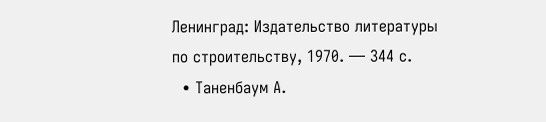Ленинград: Издательство литературы по строительству, 1970. — 344 с.
  • Таненбаум А.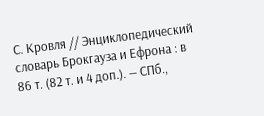С. Кровля // Энциклопедический словарь Брокгауза и Ефрона : в 86 т. (82 т. и 4 доп.). — СПб.,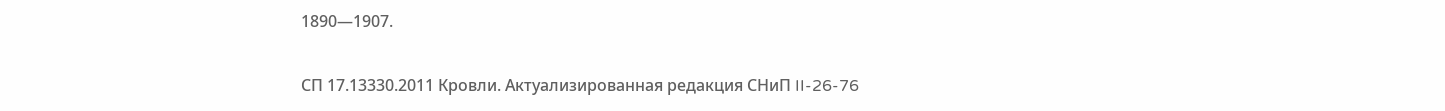1890—1907.

СП 17.13330.2011 Кровли. Актуализированная редакция СНиП II-26-76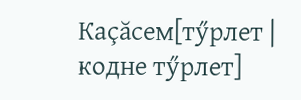Каçăсем[тӳрлет | кодне тӳрлет]